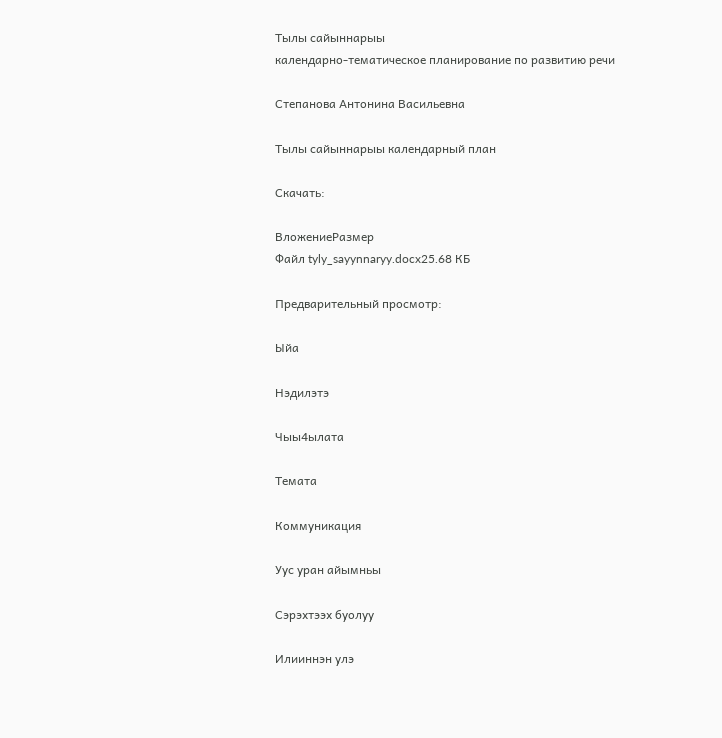Тылы сайыннарыы
календарно-тематическое планирование по развитию речи

Степанова Антонина Васильевна

Тылы сайыннарыы календарный план

Скачать:

ВложениеРазмер
Файл tyly_sayynnaryy.docx25.68 КБ

Предварительный просмотр:

Ыйа

Нэдилэтэ

Чыы4ылата

Темата

Коммуникация

Уус уран айымньы

Сэрэхтээх буолуу

Илииннэн улэ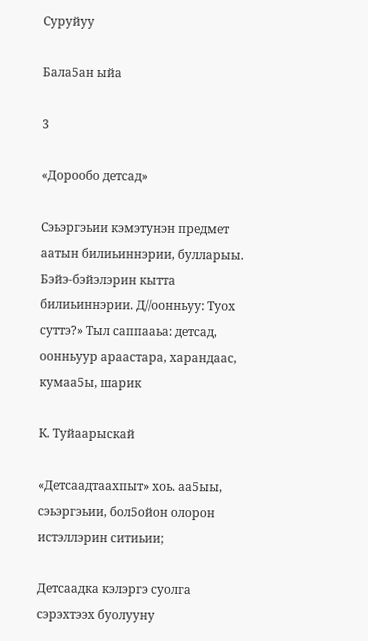Суруйуу

Бала5ан ыйа

3

«Дорообо детсад»

Сэьэргэьии кэмэтунэн предмет аатын билиьиннэрии, булларыы. Бэйэ-бэйэлэрин кытта билиьиннэрии. Д//оонньуу: Туох суттэ?» Тыл саппааьа: детсад, оонньуур араастара, харандаас, кумаа5ы, шарик

К. Туйаарыскай

«Детсаадтаахпыт» хоь. аа5ыы, сэьэргэьии, бол5ойон олорон истэллэрин ситиьии;

Детсаадка кэлэргэ суолга сэрэхтээх буолууну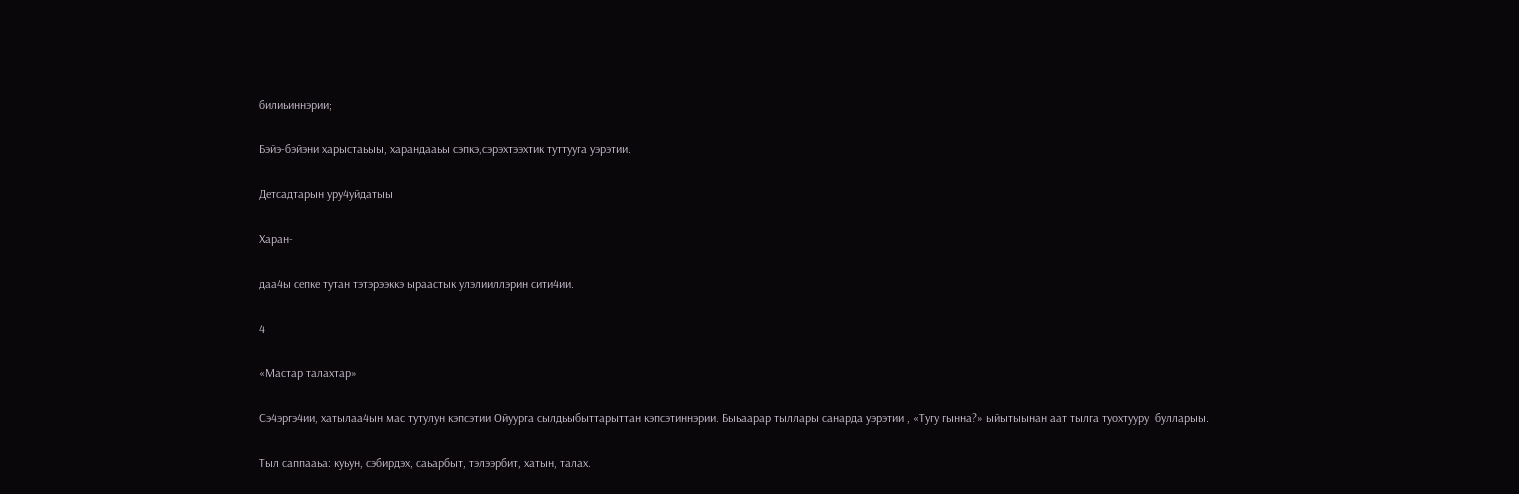билиьиннэрии;

Бэйэ-бэйэни харыстаьыы, харандааьы сэпкэ,сэрэхтээхтик туттууга уэрэтии.

Детсадтарын уру4уйдатыы

Харан-

даа4ы сепке тутан тэтэрээккэ ыраастык улэлииллэрин сити4ии.

4

«Мастар талахтар»

Сэ4эргэ4ии, хатылаа4ын мас тутулун кэпсэтии Ойуурга сылдьыбыттарыттан кэпсэтиннэрии. Быьаарар тыллары санарда уэрэтии , «Тугу гынна?» ыйытыынан аат тылга туохтууру  булларыы.

Тыл саппааьа: куьун, сэбирдэх, саьарбыт, тэлээрбит, хатын, талах.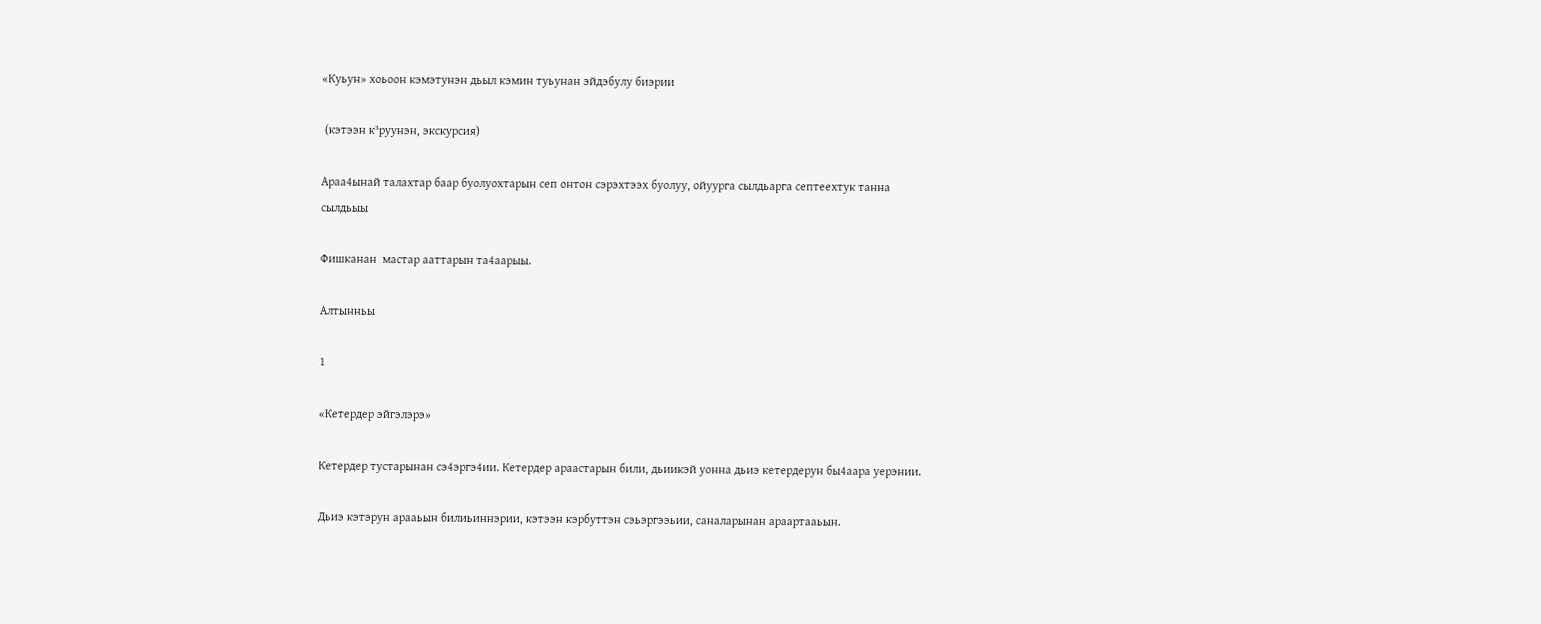«Куьун» хоьоон кэмэтунэн дьыл кэмин туьунан эйдэбулу биэрии

 (кэтээн к³руунэн, экскурсия)

Араа4ынай талахтар баар буолуохтарын сеп онтон сэрэхтээх буолуу, ойуурга сылдьарга септеехтук танна сылдьыы

Фишканан  мастар ааттарын та4аарыы.

Алтынньы

1

«Кетердер эйгэлэрэ»

Кетердер тустарынан сэ4эргэ4ии. Кетердер араастарын били, дьиикэй уонна дьиэ кетердерун бы4аара уерэнии.

Дьиэ кэтэрун арааьын билиьиннэрии, кэтээн кэрбуттэн сэьэргээьии, саналарынан араартааьын.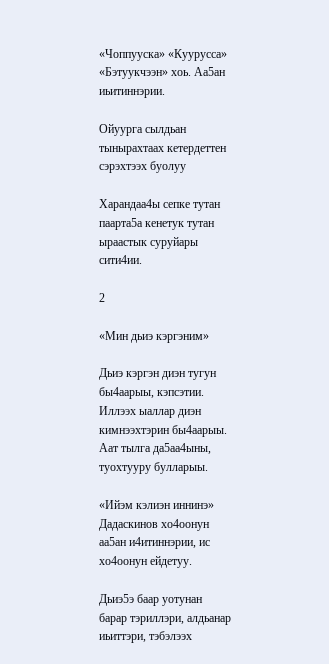«Чоппууска» «Куурусса» «Бэтуукчээн» хоь. Аа5ан иьитиннэрии.

Ойуурга сылдьан тынырахтаах кетердеттен сэрэхтээх буолуу

Харандаа4ы сепке тутан паарта5а кенетук тутан ыраастык суруйары сити4ии.

2

«Мин дьиэ кэргэним»

Дьиэ кэргэн диэн тугун бы4аарыы, кэпсэтии. Иллээх ыаллар диэн кимнээхтэрин бы4аарыы. Аат тылга да5аа4ыны, туохтууру булларыы.

«Ийэм кэлиэн иннинэ» Дадаскинов хо4оонун аа5ан и4итиннэрии, ис хо4оонун ейдетуу.

Дьиэ5э баар уотунан барар тэриллэри, алдьанар иьиттэри, тэбэлээх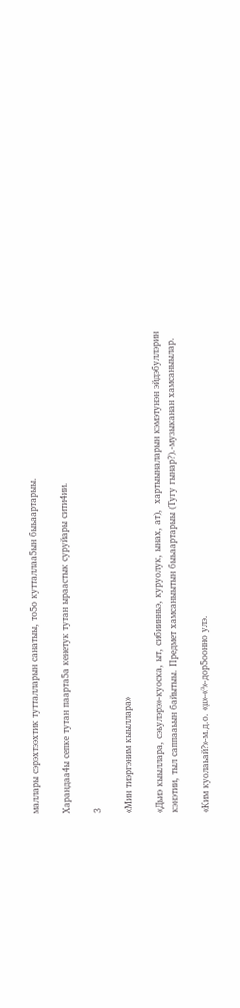маллары сэрэхтээхтик тутталларын санатыы, то5о кутталлаа5ын быьаартарыы.

Харандаа4ы сепке тутан паарта5а кенетук тутан ыраастык суруйары сити4ии.

3

«Мин тиэргэним кыыллара»

«Дьиэ кыыллара, сэьулэрэ»-куоска, ыт, сибиинньэ, куруолук, ынах, ат),  хартыыналарын кэмэтунэн эйдэбуллэрин кэнэтии, тыл саппааьын байытыы. Предмет хамсаныытын быьаартарыы (Тугу гынар?).-музыканан хамсаныылар.

«Ким куолаьай?»-м.д.о. «µ»-«³»-дор5оонно улэ.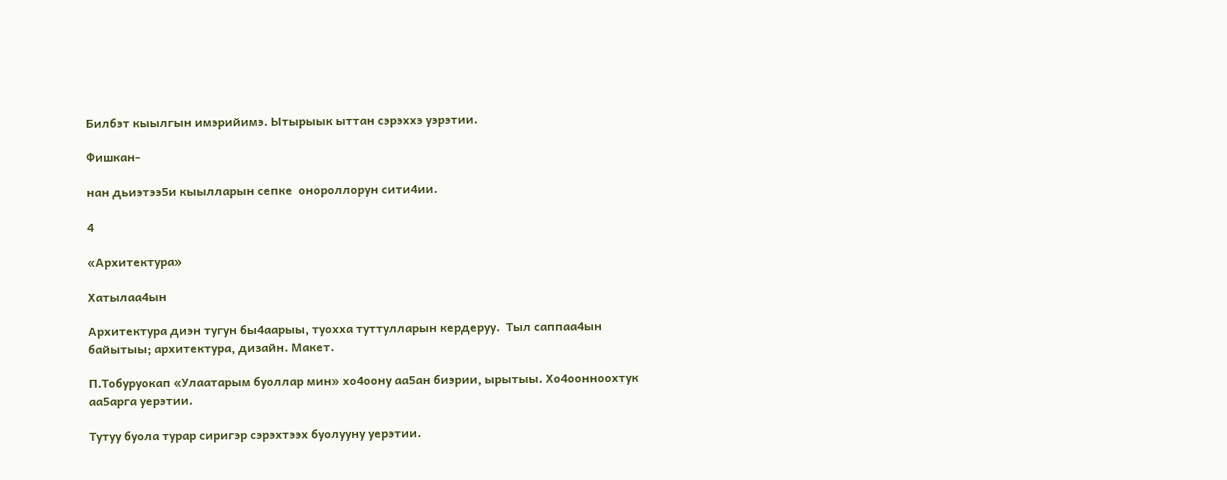Билбэт кыылгын имэрийимэ. Ытырыык ыттан сэрэххэ уэрэтии.

Фишкан-

нан дьиэтээ5и кыылларын сепке  онороллорун сити4ии.

4

«Архитектура»

Хатылаа4ын

Архитектура диэн тугун бы4аарыы, туохха туттулларын кердеруу.  Тыл саппаа4ын байытыы; архитектура, дизайн. Макет.

П.Тобуруокап «Улаатарым буоллар мин» хо4оону аа5ан биэрии, ырытыы. Хо4оонноохтук аа5арга уерэтии.

Тутуу буола турар сиригэр сэрэхтээх буолууну уерэтии.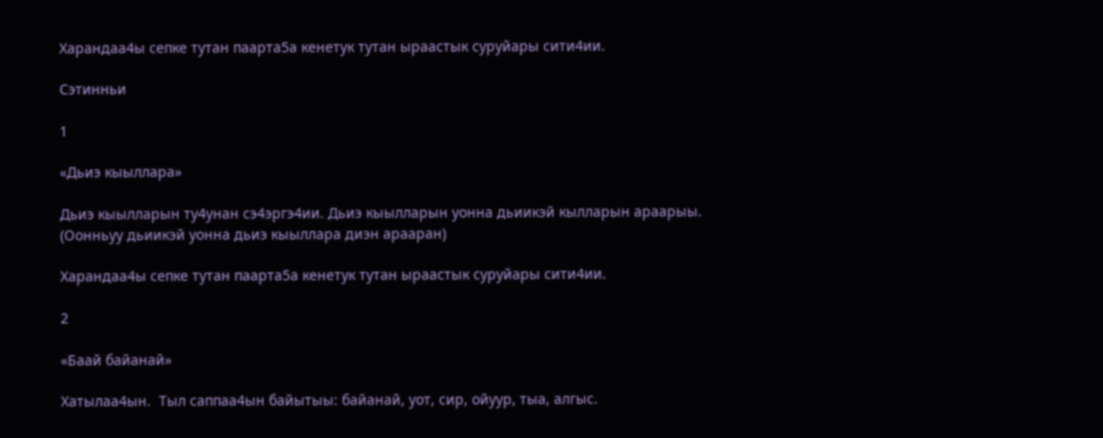Харандаа4ы сепке тутан паарта5а кенетук тутан ыраастык суруйары сити4ии.

Сэтинньи

1

«Дьиэ кыыллара»

Дьиэ кыылларын ту4унан сэ4эргэ4ии. Дьиэ кыылларын уонна дьиикэй кылларын араарыы.  (Оонньуу дьиикэй уонна дьиэ кыыллара диэн арааран)

Харандаа4ы сепке тутан паарта5а кенетук тутан ыраастык суруйары сити4ии.

2

«Баай байанай»

Хатылаа4ын.  Тыл саппаа4ын байытыы: байанай, уот, сир, ойуур, тыа, алгыс.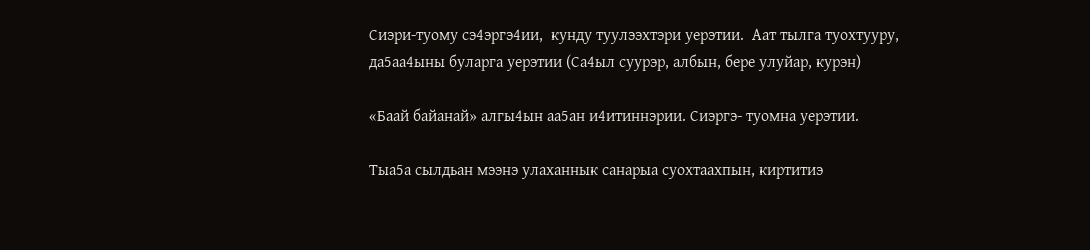Сиэри-туому сэ4эргэ4ии,  кунду туулээхтэри уерэтии.  Аат тылга туохтууру, да5аа4ыны буларга уерэтии (Са4ыл суурэр, албын, бере улуйар, курэн)

«Баай байанай» алгы4ын аа5ан и4итиннэрии. Сиэргэ- туомна уерэтии.

Тыа5а сылдьан мээнэ улаханнык санарыа суохтаахпын, киртитиэ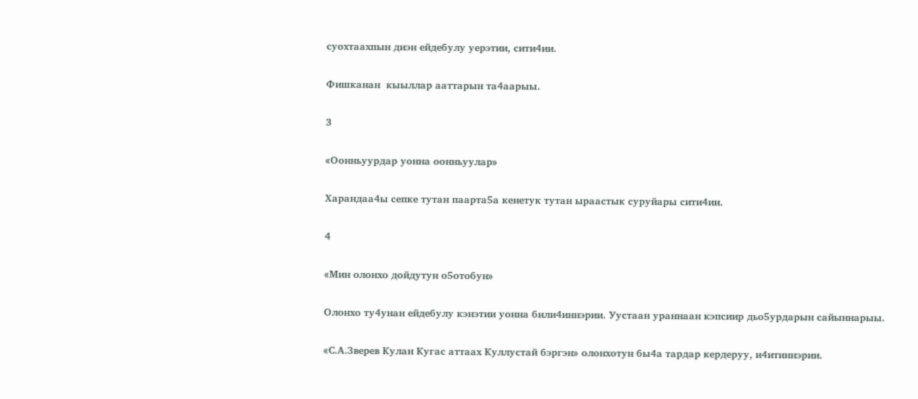суохтаахпын диэн ейдебулу уерэтии, сити4ии.

Фишканан  кыыллар ааттарын та4аарыы.

3

«Оонньуурдар уонна оонньуулар»

Харандаа4ы сепке тутан паарта5а кенетук тутан ыраастык суруйары сити4ии.

4

«Мин олонхо дойдутун о5отобун»

Олонхо ту4унан ейдебулу кэнэтии уонна били4иннэрии. Уустаан ураннаан кэпсиир дьо5урдарын сайыннарыы.

«С.А.Зверев Кулан Кугас аттаах Куллустай бэргэн» олонхотун бы4а тардар кердеруу, и4итиннэрии.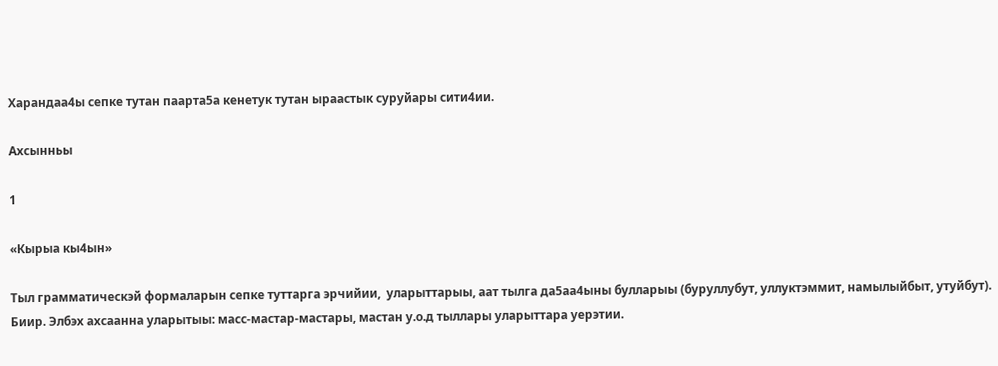Харандаа4ы сепке тутан паарта5а кенетук тутан ыраастык суруйары сити4ии.

Ахсынньы

1

«Кырыа кы4ын»

Тыл грамматическэй формаларын сепке туттарга эрчийии,  уларыттарыы, аат тылга да5аа4ыны булларыы (буруллубут, уллуктэммит, намылыйбыт, утуйбут).  Биир. Элбэх ахсаанна уларытыы: масс-мастар-мастары, мастан у.о.д тыллары уларыттара уерэтии.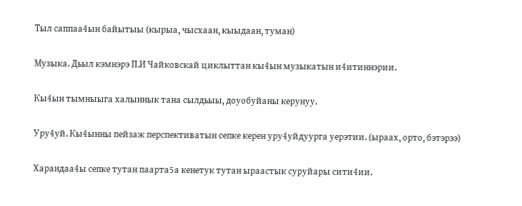Тыл саппаа4ын байытыы (кырыа, чысхаан, кыыдаан, туман)

Музыка. Дьыл кэмнэрэ П.И Чайковскай циклыттан кы4ын музыкатын и4итиннэрии.

Кы4ын тымныыга халыннык тана сылдьыы, доуобуйаны керунуу.

Уру4уй. Кы4ынны пейзаж перспективатын сепке керен уру4уйдуурга уерэтии. (ыраах, орто, бэтэрээ)

Харандаа4ы сепке тутан паарта5а кенетук тутан ыраастык суруйары сити4ии.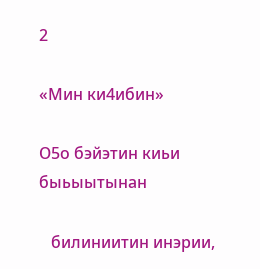2

«Мин ки4ибин»

О5о бэйэтин киьи быьыытынан

   билиниитин инэрии,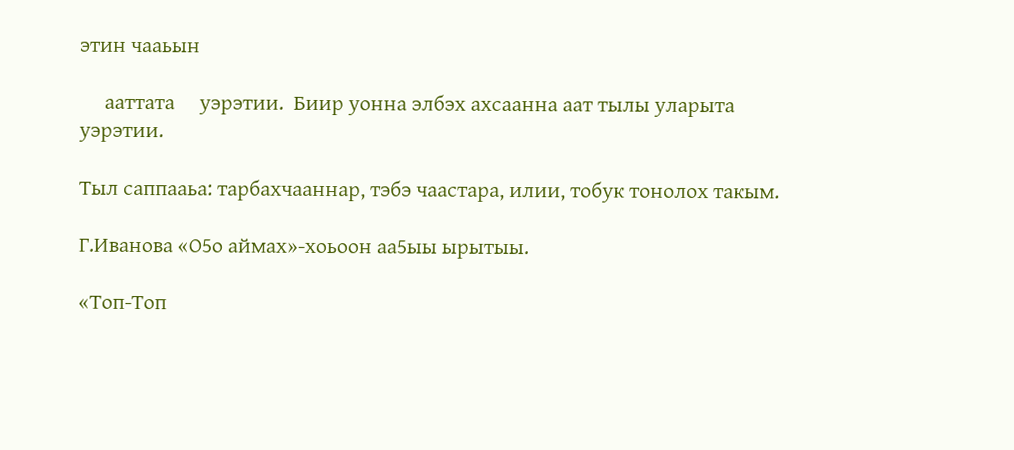этин чааьын

     ааттата     уэрэтии.  Биир уонна элбэх ахсаанна аат тылы уларыта уэрэтии.

Тыл саппааьа: тарбахчааннар, тэбэ чаастара, илии, тобук тонолох такым.

Г.Иванова «О5о аймах»-хоьоон аа5ыы ырытыы.

«Топ-Топ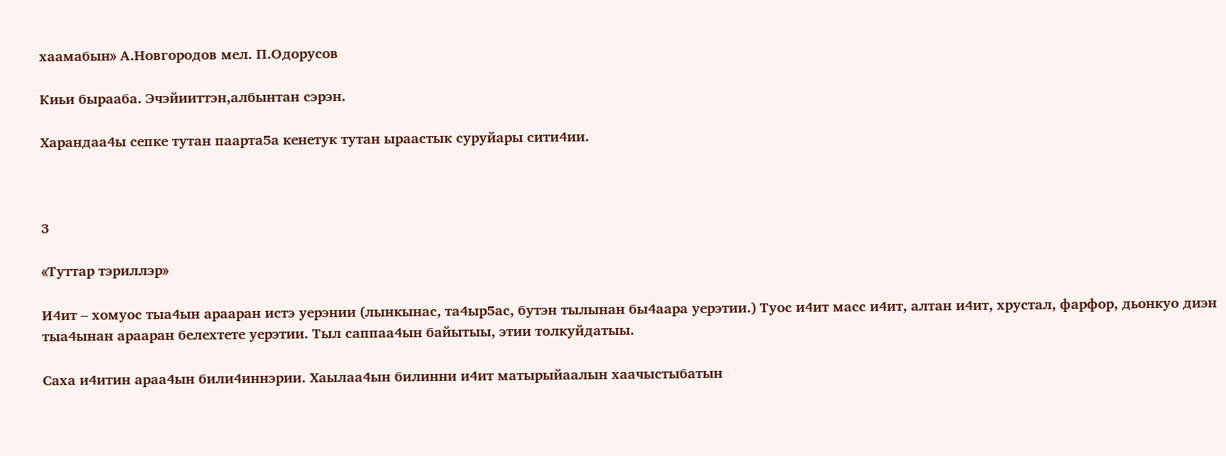хаамабын» А.Новгородов мел. П.Одорусов

Киьи бырааба. Эчэйииттэн,албынтан сэрэн.

Харандаа4ы сепке тутан паарта5а кенетук тутан ыраастык суруйары сити4ии.



3

«Туттар тэриллэр»

И4ит – хомуос тыа4ын арааран истэ уерэнии (лынкынас, та4ыр5ас, бутэн тылынан бы4аара уерэтии.) Туос и4ит масс и4ит, алтан и4ит, хрустал, фарфор, дьонкуо диэн тыа4ынан арааран белехтете уерэтии. Тыл саппаа4ын байытыы, этии толкуйдатыы.

Саха и4итин араа4ын били4иннэрии. Хаылаа4ын билинни и4ит матырыйаалын хаачыстыбатын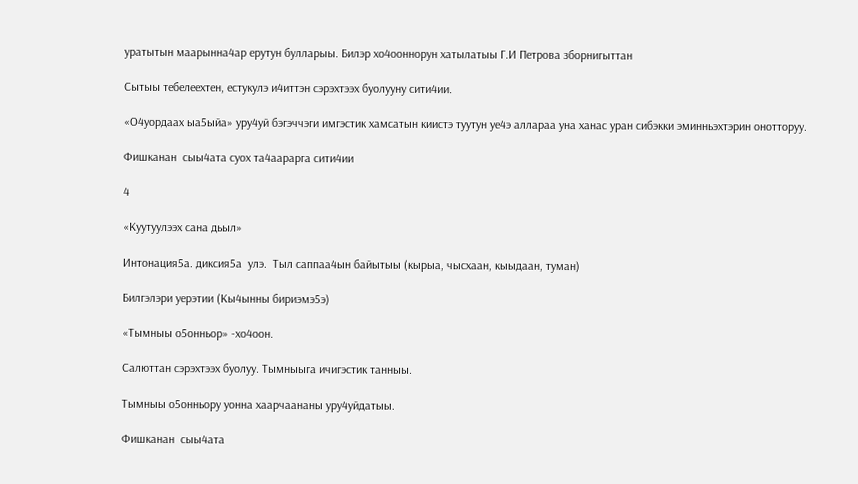уратытын маарынна4ар ерутун булларыы. Билэр хо4ооннорун хатылатыы Г.И Петрова зборнигыттан

Сытыы тебелеехтен, естукулэ и4иттэн сэрэхтээх буолууну сити4ии.

«О4уордаах ыа5ыйа» уру4уй бэгэччэги имгэстик хамсатын киистэ туутун уе4э аллараа уна ханас уран сибэкки эминньэхтэрин онотторуу.

Фишканан  сыы4ата суох та4аарарга сити4ии

4

«Куутуулээх сана дьыл»

Интонация5а. диксия5а  улэ.  Тыл саппаа4ын байытыы (кырыа, чысхаан, кыыдаан, туман)

Билгэлэри уерэтии (Кы4ынны бириэмэ5э)

«Тымныы о5онньор» -хо4оон.

Салюттан сэрэхтээх буолуу. Тымныыга ичигэстик танныы.

Тымныы о5онньору уонна хаарчаананы уру4уйдатыы.

Фишканан  сыы4ата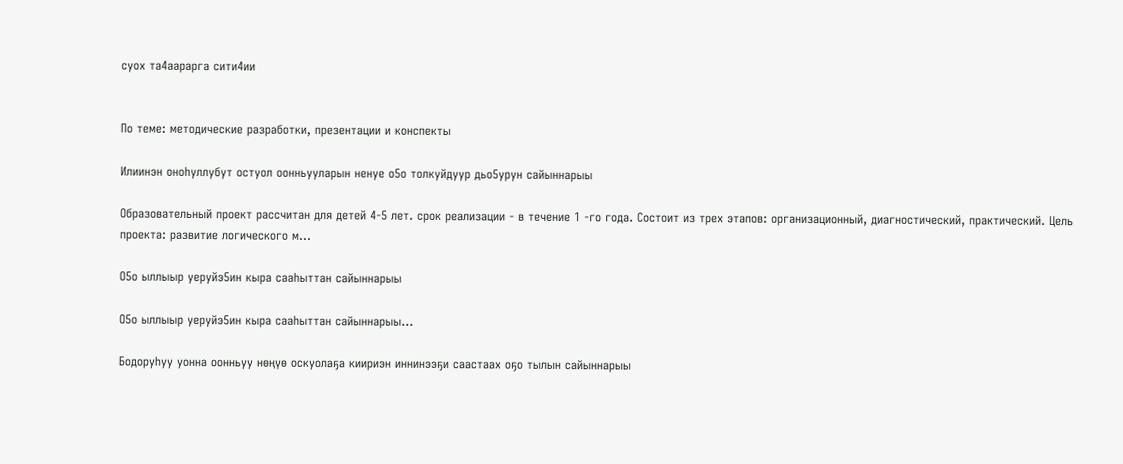суох та4аарарга сити4ии


По теме: методические разработки, презентации и конспекты

Илиинэн оноhуллубут остуол оонньууларын ненуе о5о толкуйдуур дьо5урун сайыннарыы

Образовательный проект рассчитан для детей 4-5 лет. срок реализации - в течение 1 -го года. Состоит из трех этапов: организационный, диагностический, практический. Цель проекта: развитие логического м...

О5о ыллыыр уеруйэ5ин кыра сааһыттан сайыннарыы

О5о ыллыыр уеруйэ5ин кыра сааһыттан сайыннарыы...

Бодоруһуу уонна оонньуу нөңүө оскуолаҕа киириэн иннинээҕи саастаах оҕо тылын сайыннарыы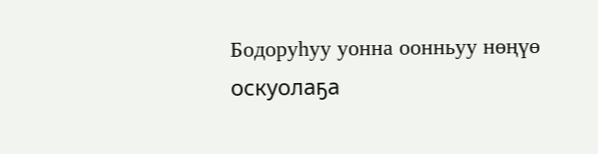Бодоруһуу уонна оонньуу нөңүө оскуолаҕа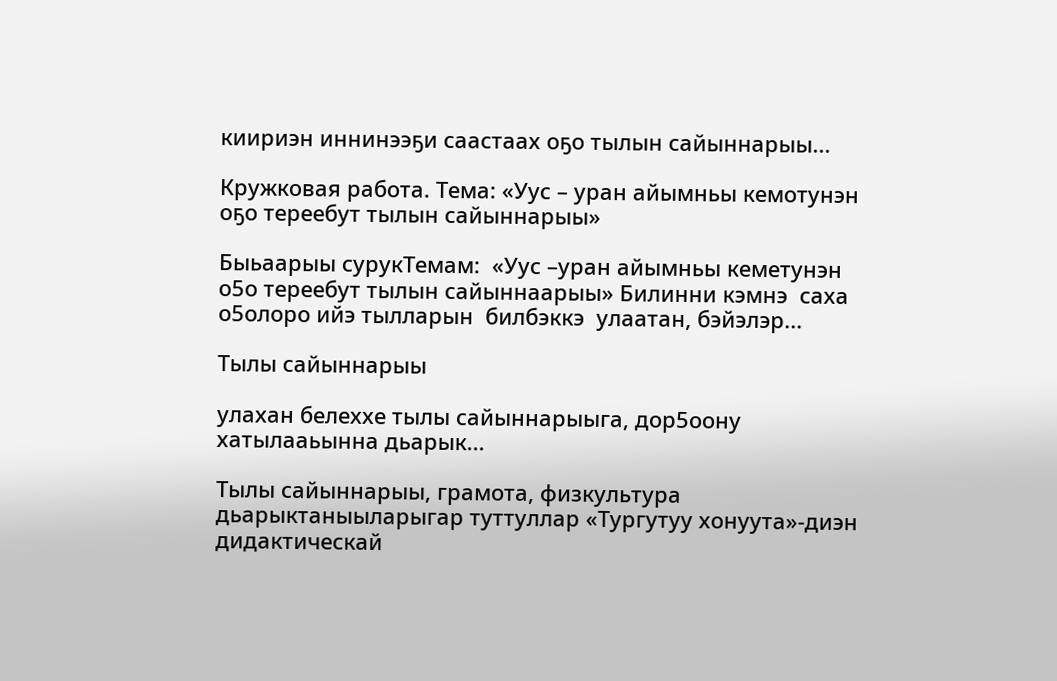киириэн иннинээҕи саастаах оҕо тылын сайыннарыы...

Кружковая работа. Тема: «Уус – уран айымньы кемотунэн оҕо тереебут тылын сайыннарыы»

Быьаарыы сурукТемам:  «Уус –уран айымньы кеметунэн  о5о тереебут тылын сайыннаарыы» Билинни кэмнэ  саха о5олоро ийэ тылларын  билбэккэ  улаатан, бэйэлэр...

Тылы сайыннарыы

улахан белеххе тылы сайыннарыыга, дор5оону хатылааьынна дьарык...

Тылы сайыннарыы, грамота, физкультура дьарыктаныыларыгар туттуллар «Тургутуу хонуута»-диэн дидактическай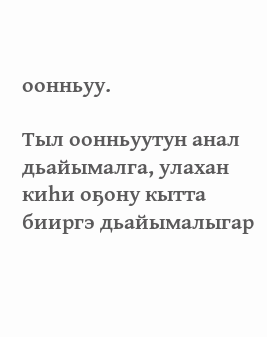оонньуу.

Тыл оонньуутун анал дьайымалга, улахан киһи оҕону кытта бииргэ дьайымалыгар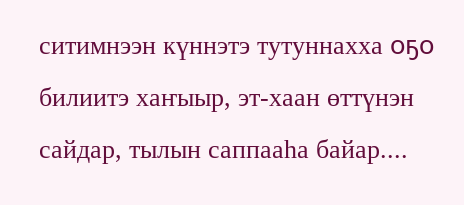ситимнээн күннэтэ тутуннахха оҕо билиитэ хаҥыыр, эт-хаан өттүнэн сайдар, тылын саппааһа байар....